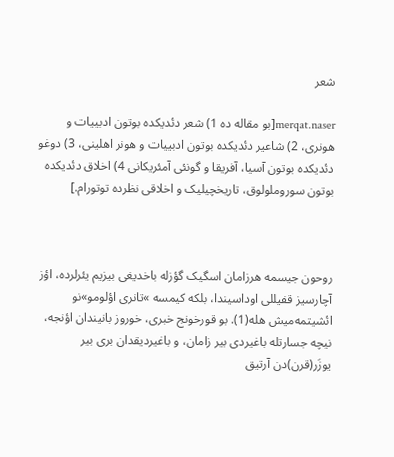شعر

merqat.naser[بو مقاله ده 1) شعر دئديكده بوتون ادبييات و هونری، 2) شاعير دئديكده بوتون ادبييات و هونر اهلينی، 3) دوغو دئدیکده بوتون آسیا، آفریقا و گونئی آمئریکانی 4) اخلاق دئدیکده  بوتون سوروملولوق، تاریخچیلیک و اخلاقی نظرده توتورام.]



روحون جيسمه هرزامان اسگیک گؤزله باخديغی بيزيم يئرلرده، اؤز آچارسيز قفيللی اوداسيندا، بلکه كيمسه ‌»تانری اؤلومو»نو ائشيتمه‌ميش هله(1). بو قورخونج خبری، خوروز بانیندان اؤنجه، نيچه جسارتله باغيردی بير زامان، و باغيرديقدان بری بير يوزَر(قرن)دن آرتيق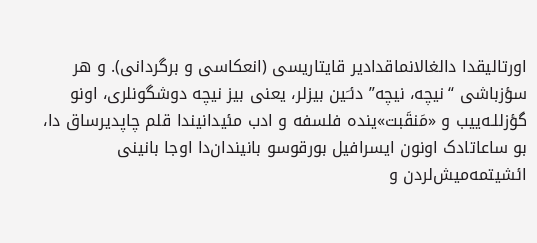اورتاليقدا دالغالانماقدادير قايتاريسی (انعكاسی و برگردانی). و هر سؤزباشی “نيچه، نيچه” دئـَين‌ بيزلر، يعنی بيز نيچه دوشگونلری، اونو گؤزللـه‌ييب و «مَنقَبت»ينده فلسفه و ادب مئيدانيندا قلم چاپدير‌ساق دا،  بو ساعاتادک اونون ایسرافيل بورقوسو بانيندان‌دا اوجا بانينی ائشيتمه‌ميش‌لردن و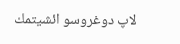لاپ دوغروسو ائشيتمك‌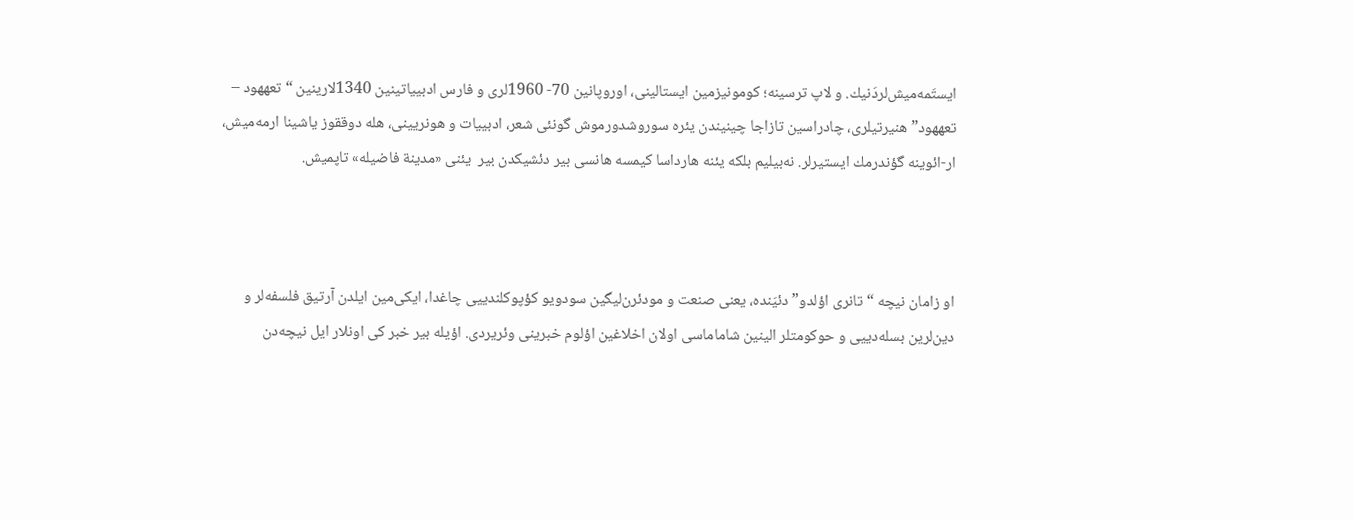ايستَمه‌ميش‌لردَنيك. و لاپ ترسينه؛ کومونيزمین ايستالينی، اوروپانين 70- 1960لری و فارس ادبيياتينين 1340لارينين “تعههود – تعههود” هنيرتيلری، چادراسين تازاجا چينيندن يئره سوروشدورموش گونئی شعر، ادبييات و هونريینی، هله دوققوز ياشينا ارمه‌ميش، ار-ائوینه گؤندرمك ايستيرلر. نه‌بيليم بلكه‌ يئنه‌ هارداسا کیمسه هانسی بیر دئشیکدن بیر  یئنی «مدینة فاضیله» تاپمیش.



او زامان نيچه “تانری‌ اؤلدو” دئیَنده، یعنی صنعت و مودئرن‌ليگین سودویو کؤپوکلندییی چاغدا، ايكی‌مين ايلدن آرتيق فلسفه‌لر و دين‌لرين بسله‌دييی و حوکومتلر الینین شاماماسی اولان اخلاغين اؤلوم خبرينی وئریردی. اؤيله بير خبر كی اونلار ايل نيچه‌دن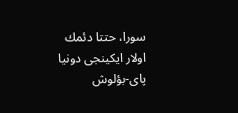سورا، حتتا دئمك اولار ايكينجی دونيا پای-بؤلوش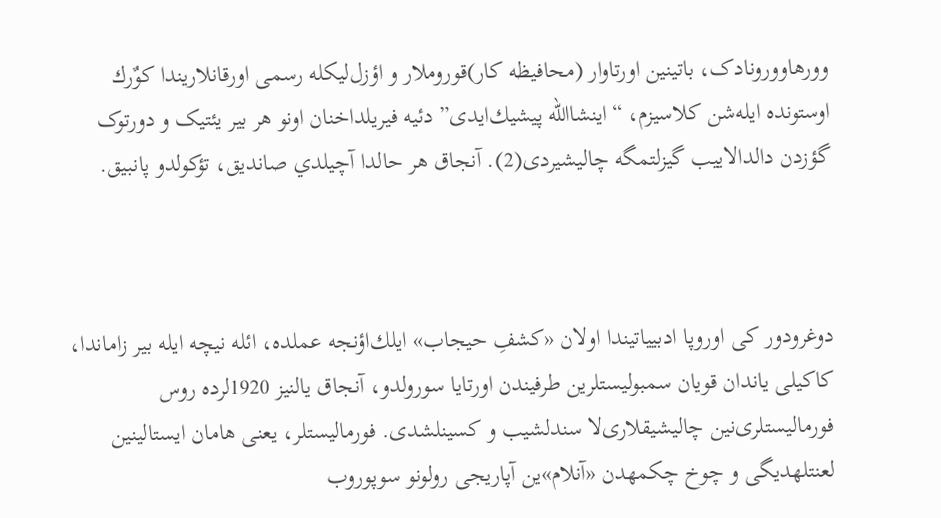وورهاوورونادک، باتینین اورتاوار (محافيظه کار)قوروملار و اؤزل‌ليكله رسمی اورقانلاریندا كوٌرك اوستونده ايله‌شن كلاسيزم، “اينشاالله پيشيك‌ايدی” دئيه فيريلداخنان اونو هر بير یئتیک و دورتوک گؤزدن دالدالاییب گیزلتمگه چالیشیردی(2). آنجاق هر حالدا آچیلدي صاندیق، تؤکولدو پانبیق.



دوغرودور کی اوروپا ادبيياتیندا اولان «كشفِ حيجاب» ايلك‌اؤنجه عملده، ائله نیچه ایله بیر زاماندا، کاکیلی یاندان قویان سمبوليستلرین طرفيندن اورتایا سورولدو، آنجاق یالنیز 1920لرده روس فورماليستلری‌نين چاليشيقلاری‌لا سندلشیب و كسينلشدی. فورماليستلر، یعنی هامان ایستالینین لعنتلهدیگی و چوخ چکمهدن «آنلام»ین آپاریجی رولونو سوپوروب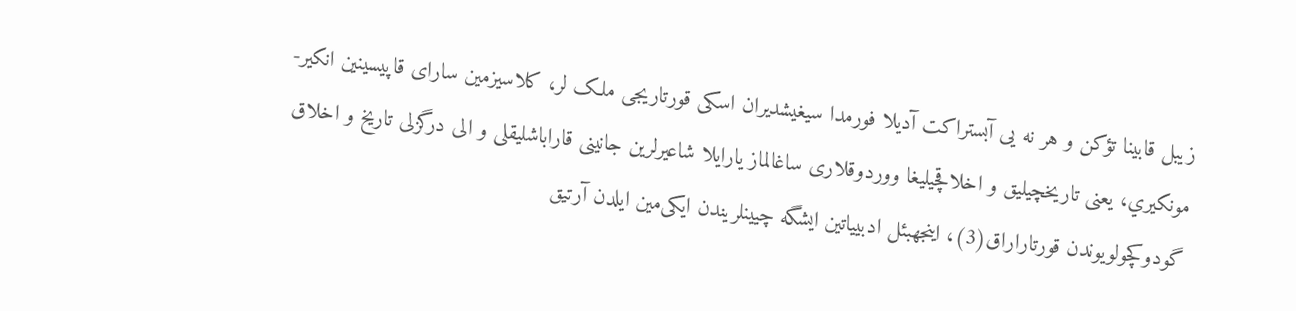زیبل قابینا تؤکن و هر نه یی آبستراکت آدیلا فورمدا سیغیشدیران اسکی قورتاریجی ملک لر، كلاسيزمین سارای قاپيسينين انکیر-مونکیري، يعنی تاريخچيليق و اخلاقچيليغا ووردوقلاری ساغالماز یارایلا شاعيرلرين جانینی قاراباشلیقلی و الی درگزلی تاريخ و اخلاق گودوکچولويوندن قورتاراراق(3)، اينجهبئل ادبيياتين ايشگه چيينلريندن ايكی‌مين‌ ايلدن آرتيق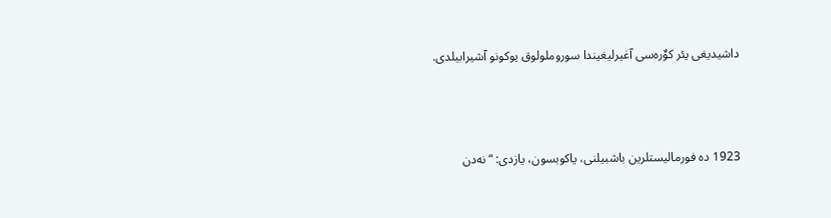داشيديغی يئر كوٌره‌سی آغيرليغيندا سوروملولوق يوكونو آشيرابيلدی.



1923 ده فورمالیستلرین باشبیلنی، ياكوبسون، يازدی: “نه‌دن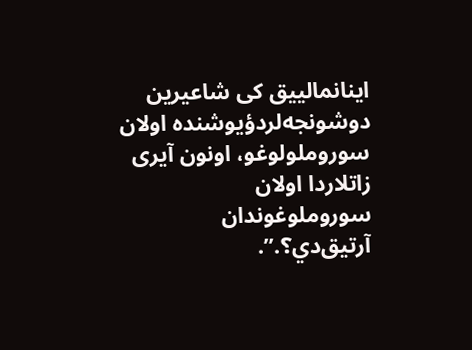اينانمالييق كی شاعيرين دوشونجه‌لر‌دؤيوشنده اولان سوروملولوغو، اونون آيری زاتلاردا اولان سوروملوغوندان آرتيق‌دي؟.”.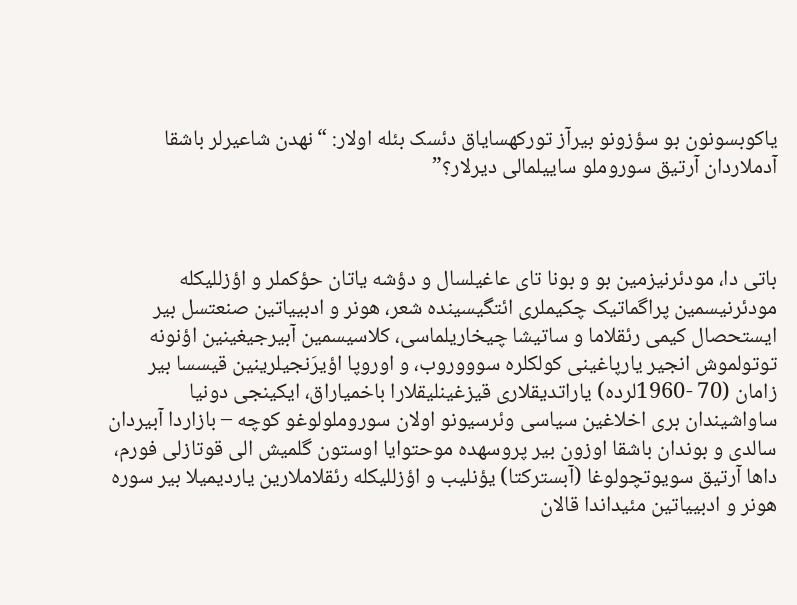یاکوبسونون بو سؤزونو بیرآز تورکهسایاق دئسک بئله اولار: “نهدن شاعیرلر باشقا آدملاردان آرتیق سوروملو ساییلمالی دیرلار؟”



باتی دا، مودئرنیزمین بو و بونا تای عاغیلسال و دؤشه یاتان حؤکملر و اؤزللیکله مودئرنیسمین پراگماتيک چکیملری ائتگیسینده شعر، هونر و ادبییاتین صنعتسل بیر ایستحصال کیمی رئقلاما و ساتیشا چیخاریلماسی، کلاسیسمین آبيرجیغينين اؤنونه توتولموش انجیر یارپاغینی کولکلره سوووروب، و اوروپا اؤیرَنجیلرینین قیسسا بیر زامان (70 -1960لرده) یاراتدیقلاری قیزغینلیقلارا باخمیاراق، ایکینجی دونيا ساواشیندان بری اخلاغین سیاسی وئرسیونو اولان سوروملولوغو کوچه – بازاردا آبیردان سالدی و بوندان باشقا اوزون بیر پروسهده موحتوایا اوستون گلمیش الی قوتازلی فورم، داها آرتیق سویوتچولوغا (آبسترکتا) یؤنلیب و اؤزللیکله رئقلاملارین یاردیمیلا بیر سوره هونر و ادبییاتین مئیداندا قالان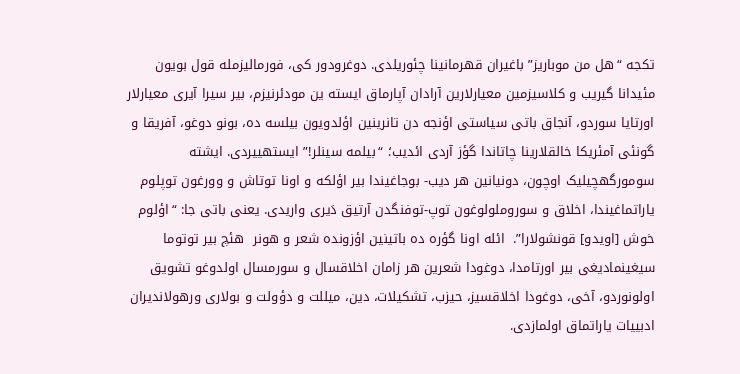تکجه “هل من موباریز” باغیران قهرمانینا چئوریلدی. دوغرودور کی، فورمالیزمله قول بویون مئیدانا گیریب و کلاسیزمین معیارلارین آرادان آپارماق ایسته ین مودئرنیزم، بیر سیرا آیری معیارلار اورتایا سوردو، آنجاق باتی سیاستی اؤنجه دن تانرینین اؤلدویون بیلسه ده، بونو دوغو، آفریقا و گونئی آمئریکا خالقلارینا چاتاندا گؤز آردی ائدیب؛ “بیلمه سینلر!” ایستهییردی. ایشته سومورگهچیلیک اوچون، دونیانین هر دیب- بوجاغیندا بیر اؤلکه و اونا توتاش و وورغون توپلوم یاراتماغیندا، اخلاق و سوروملولوغون توپ-توفنگدن آرتیق دَیری واریدی. یعنی باتی جا: “اؤلوم خوش [اویدو] قونشولارا”.  ائله اونا گؤره ده باتینین اؤزونده شعر و هونر  هئچ بیر توتوما سیغینمادیغی بیر اورتامدا، دوغودا شعرین هر زامان اخلاقسال و سورمسال اولدوغو تشویق اولونوردو، آخی، دوغودا اخلاقسیز، حیزب، تشکیلات، دین، میللت و دؤولت و بولاری ورهولاندیران ادبییات یاراتماق اولمازدی.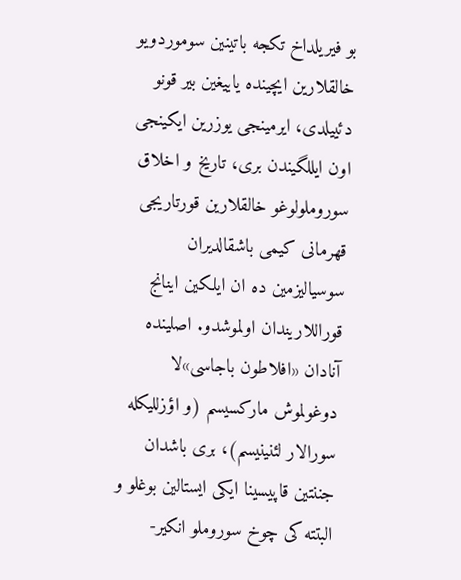بو فیریلداخ تکجه باتینین سوموردویو خالقلارین ایچینده یاییغین بیر قونو دئییلدی، ایرمینجی یوزرین ایکینجی اون ایللگیندن بری، تاریخ و اخلاق سوروملولوغو خالقلارین قورتاریجی قهرمانی کیمی باشقالدیران سوسیالیزمین ده ان ایلکین اینانج قوراللاریندان اولموشدو. اصلینده آنادان «افلاطون باجاسی»لا  دوغولموش مارکسیسم (و اؤزللیکله سورالار لئنینیسم)، بری باشدان جننتین قاپیسینا ایکی ایستالین بوغلو و البتته کی چوخ سوروملو انکیر-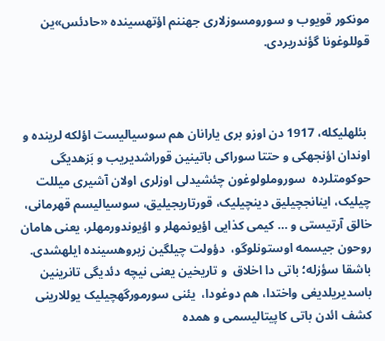مونکور قویوب و سورومسوزلاری جهننم اؤتهسینده «حادئس»ین قوللوغونا گؤندریردی.



 بئلهلیکله، 1917 دن اوزو بری یارانان هم سوسیالیست اؤلکه لرینده و اوندان اؤنجهکی و حتتا سوراکی باتینین قوراشدیریب و بَزهدیگی حوکومتلرده  سوروملولوغون چئشیدلی اوزلری اولان آشیری میللت چیلیک، اینانجچیلیق دینچیلیک، قورتاریجیلیق، سوسیالیسم قهرمانی، خالق آرتيستی و … کیمی کذایی اؤیونمهلر و اؤیوندورمهلر، یعنی هامان روحون جیسمه اوستونلوگو،  دؤولت چیلگین زیروهسینده ایلهشدی. باشقا سؤزله؛ باتی دا اخلاق  و تاریخین یعنی نیچه دئدیگی تانرینین باسدیریلدیغی واختدا، هم دوغودا،  یئنی سورمورگهچیلیک یوللارینی کشف ائدن باتی کاپیتالیسمی و همده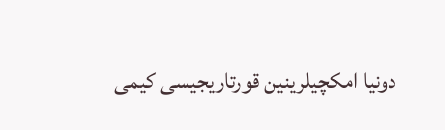دونیا امکچیلرینین قورتاریجیسی کیمی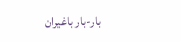بار-بار باغیران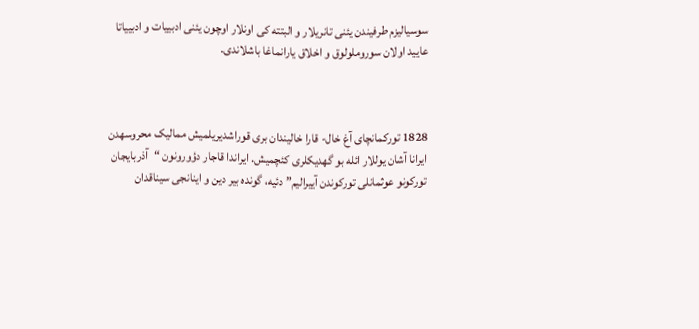سوسیالیزم طرفیندن یئنی تانریلار و البتته کی اونلار اوچون یئنی ادبییات و ادبییاتا عایید اولان سوروملولوق و اخلاق یارانماغا باشلاندی.



1828 تورکمانچای آغ خال- قارا خالیندان بری قوراشدیریلمیش ممالیک محروسهدن ایرانا آشان یوللار ائله بو گهدیکلری کئچمیش. ایراندا قاجار دؤورونون “آذربایجان تورکونو عوثمانلی تورکوندن آییرالیم” دئیه، گونده بیر دین و اینانجی سیناقدان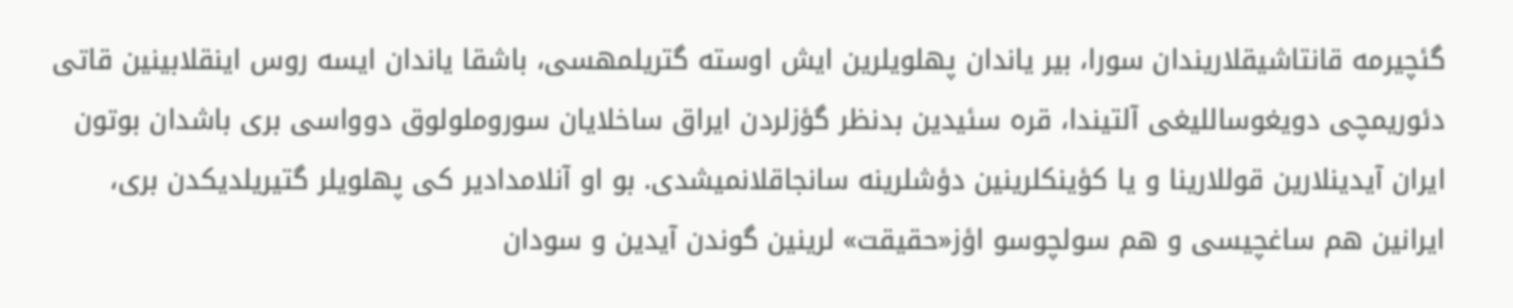گئچیرمه قانتاشیقلاریندان سورا، بیر یاندان پهلویلرین ایش اوسته گتریلمهسی، باشقا یاندان ایسه روس اینقلابینین قاتی دئوریمچی دویغوساللیغی آلتیندا، قره سئیدین بدنظر گؤزلردن ایراق ساخلایان سوروملولوق دوواسی بری باشدان بوتون ایران آیدینلارین قوللارینا و یا کؤینکلرینین دؤشلرینه سانجاقلانمیشدی. بو او آنلامدادیر کی پهلویلر گتیریلدیکدن بری، ایرانین هم ساغچیسی و هم سولچوسو اؤز«حقیقت» لرینین گوندن آیدین و سودان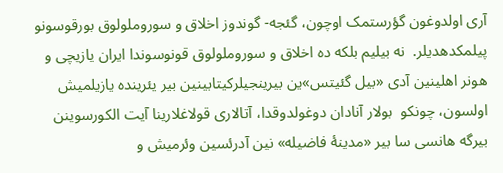آری اولدوغون گؤرستمک اوچون، گئجه- گوندوز اخلاق و سوروملولوق بورقوسونو پیلمکدهدیلر.  نه بیلیم بلکه ده اخلاق و سوروملولوق قونوسوندا ایران یازیچی و هونر اهلینین آدی «بیل گئیتس»ین بیرینجیلرکیتابینین بیر یئرینده یازیلمیش اولسون، چونکو  بولار آنادان دوغولدوقدا، آتالاری قولاغلارینا آیت الکورسوینن بیرگه هانسی سا بیر «مدینۀ فاضیله» نین آدرئسین وئرمیش و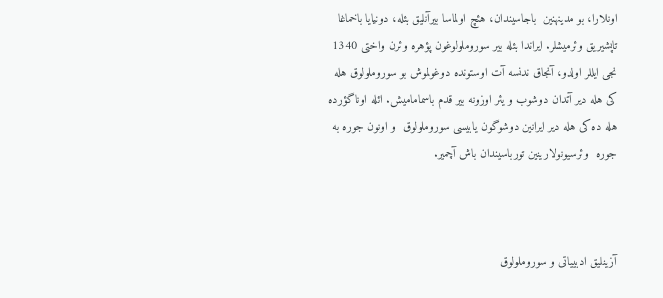اونلارا، بو مدینهنین  باجاسیندان، هئچ اولماسا بیرآنلیق بئله، دونیایا باخماغا تاپشیریق وئرمیشلر. ایراندا بئله بیر سوروملولوغون پؤهره وئرن واختی 1340 نجی ایللر اولدو، آنجاق ندنسه آت اوستونده دوغولموش بو سوروملولوق هله کی هله دیر آتدان دوشوب و یئر اوزونه بیر قدم باسمامامیش. ائله اوناگؤرده هله ده کی هله دیر ایرانین دوشوگون یابیسی سوروملولوق  و اونون جوره به جوره  وئرسیونولارینین تورباسیندان باش آچمیر.



آزینلیق ادبییاتی و سوروملولوق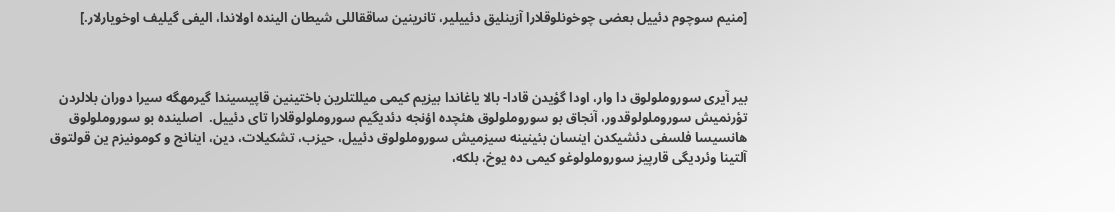[منیم سوچوم دئییل بعضی چوخونلوقلارا آزینلیق دئییلیر، تانرینین ساققاللی شیطان الینده اولاندا، الیفی گیلیف اوخویارلار.]



بیر آیری سوروملولوق دا وار، اودا گؤیدن قادا- بالا یاغاندا بیزیم کیمی میللتلرین باختینین قاپیسیندا گیرمهگه سیرا دوران بلالردن تؤرنمیش سوروملولوقدور، آنجاق بو سوروملولوق هئچده اؤنجه دئدیگیم سوروملولوقلارا تای دئییل.  اصلینده بو سوروملولوق هانسیسا فلسفی دئشیکدن اینسان بئینینه سیزمیش سوروملولوق دئییل، حیزب، تشکیلات، دین، اینانج و کومونیزم ین قولتوق آلتینا وئردیگی قارپیز سوروملولوغو کیمی ده یوخ، بلکه،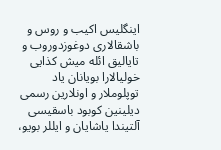اینگلیس اکیب و روس و باشقالاری دوغوزدوروب و تایالیق ائله میش کذایی خولیالارا بویانان یاد توپلوملار و اونلارین رسمی دیلینین کوبود باسقیسی آلتیندا یاشایان و ایللر بویو،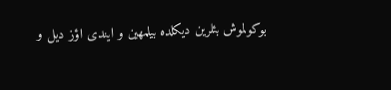بوکولموش بئلرین دیکلده بیلمهین و ایندی اؤز دیل و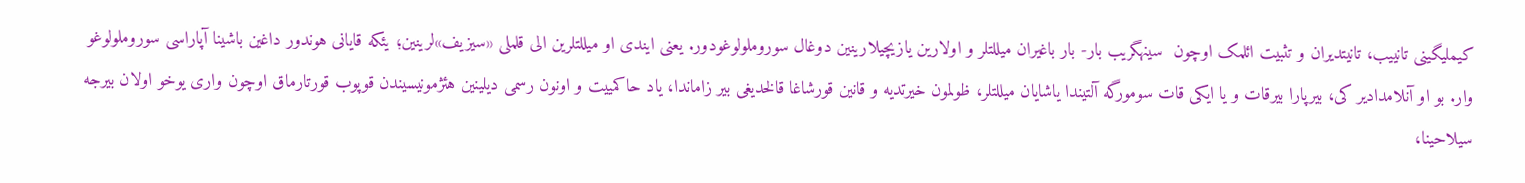کیملیگینی تانییب، تانیتدیران و تثبیت ائلمک اوچون  سینهگریب بار- بار باغیران میللتلر و اولارین یازیچیلارینین دوغال سوروملولوغودور. یعنی ایندی او میللتلرین الی قلملی «سیزیف»لرینین؛ یئکه قایانی هوندور داغین باشینا آپاراسی سوروملولوغو وار. بو او آنلامدادیر کی، بیرپارا بیرقات و یا ایکی قات سومورگه آلتیندا یاشایان میللتلر، ظولمون خیرتدیه و قانین قورشاغا قالخدیغی بیر زاماندا، یاد حاکمییت و اونون رسمی دیلینین هئژمونیسیندن قوپوب قورتارماق اوچون واری یوخو اولان بیرجه سیلاحینا،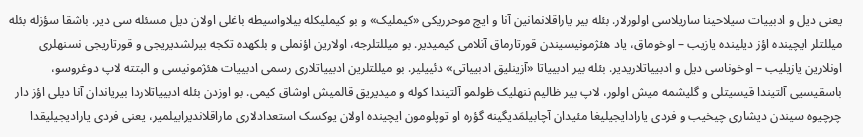یعنی دیل و ادبییات سیلاحینا ساریلاسی اولورلار. بئله بیر یاراقلانمانین آنا و ایچ موحرریکی «کیملیک» و بو کیملیکله بیلاواسیطه باغلی اولان دیل مسئله سی دیر. باشقا سؤزله بئله میللتلر ایچینده اؤز دیلینده یازیب – اوخوماق، یاد هئژمونیسیندن قورتارماق آنلامی کیمیدیر. بو میللتلرجه، اولارین اؤنملی و بلکهده تکجه بیرلشدیریجی و قورتاریجی نسنهلری اونلارین یازیلیب – اوخوناسی دیل و ادبییاتلاریدیر. بئله بیر ادبییاتا «آزینلیق ادبییاتی» دئییلیر. بو میللتلرین ادبییاتلاری رسمی ادبییات هئژمونیسی و البتته لاپ دوغروسو، باسقیسیی آلتیندا قیسیتلی و گلیشمه میش اولور، لاپ بیر ظالیم ننهلیک ظولمو آلتیندا کوله و میدیریق قالمیش اوشاق کیمی. بو اوزدن بئله ادبییاتلاردا بیریاندان آنا دیلی اؤز دار چرچیوه سیندن دیشاری چیخیب و فردی یارادایجیلیغا مئیدان آچابیلمَدیگینه گؤره او توپلومون ایچینده اولان یوکسک استعدادلاری ماراقلاندیرابیلمیر، یعنی فردی یارادیجیلیقدا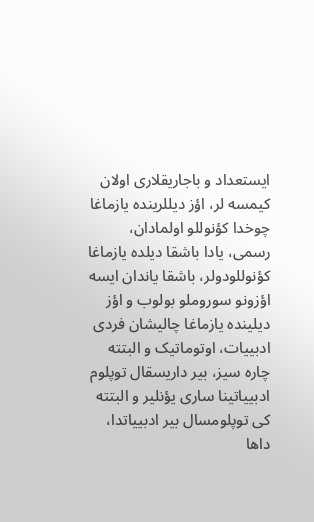ایستعداد و باجاریقلاری اولان کیمسه لر، اؤز دیللرینده یازماغا چوخدا کؤنوللو اولمادان، رسمی، یادا باشقا دیلده یازماغا کؤنوللودولر، باشقا یاندان ایسه اؤزونو سوروملو بولوب و اؤز دیلینده یازماغا چالیشان فردی ادبییات، اوتوماتیک و البتته چاره سیز، بیر داریسقال توپلوم ادبییاتینا ساری یؤنلیر و البتته کی توپلومسال بیر ادبییاتدا، داها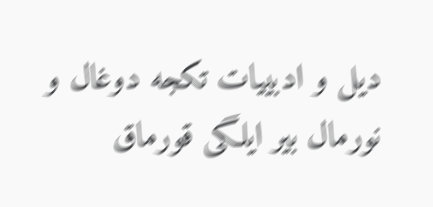دیل و ادبییات تکجه دوغال و نورمال بیر ایلگی قورماق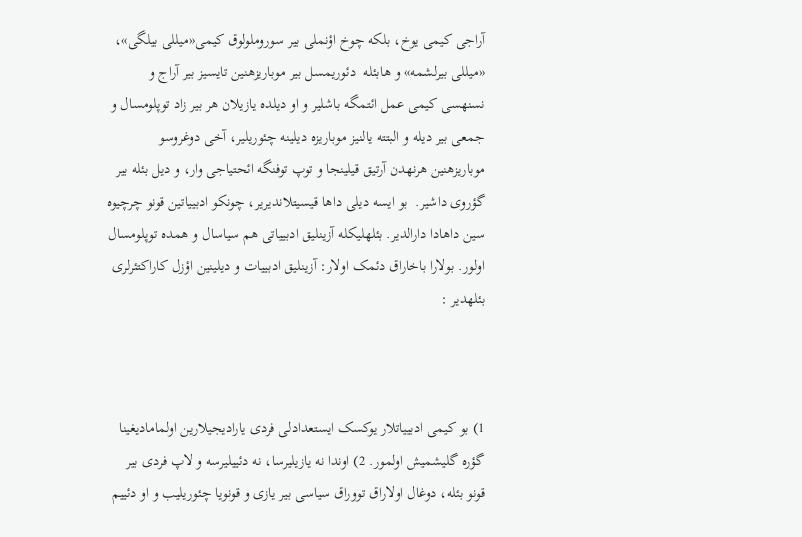آراجی کیمی یوخ، بلکه چوخ اؤنملی بیر سوروملولوق کیمی«میللی بیلگی»، «میللی بیرلشمه» و هابئله  دئوریمسل بیر موباریزهنین تایسیز بیر آراج و نسنهسی کیمی عمل ائتمگه باشلیر و او دیلده یازیلان هر بیر زاد توپلومسال و جمعی بیر دیله و البتته یالنیز موباریزه دیلینه چئوریلیر، آخی دوغروسو موباریزهنین هرنهدن آرتیق قیلینجا و توپ توفنگه ائحتیاجی وار، و دیل بئله بیر گؤروی داشیر.  بو ایسه دیلی داها قیسیتلاندیریر، چونکو ادبییاتین قونو چرچیوه سین داهادا دارالدیر. بئلهلیکله آزینلیق ادبییاتی هم سیاسال و همده توپلومسال اولور. بولارا باخاراق دئمک اولار: آزینلیق ادبییات و دیلینین اؤزل کاراکتئرلری بئلهدیر :



1) بو کیمی ادبییاتلار یوکسک ایستعدادلی فردی یارادیجیلارین اولمامادیغینا گؤره گلیشمیش اولمور. 2) اوندا نه یازیلیرسا، نه دئییلیرسه و لاپ فردی بیر قونو بئله، دوغال اولاراق تووراق سیاسی بیر یازی و قونویا چئوریلیب و او دئییم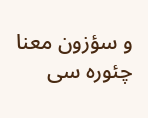و سؤزون معنا چئوره سی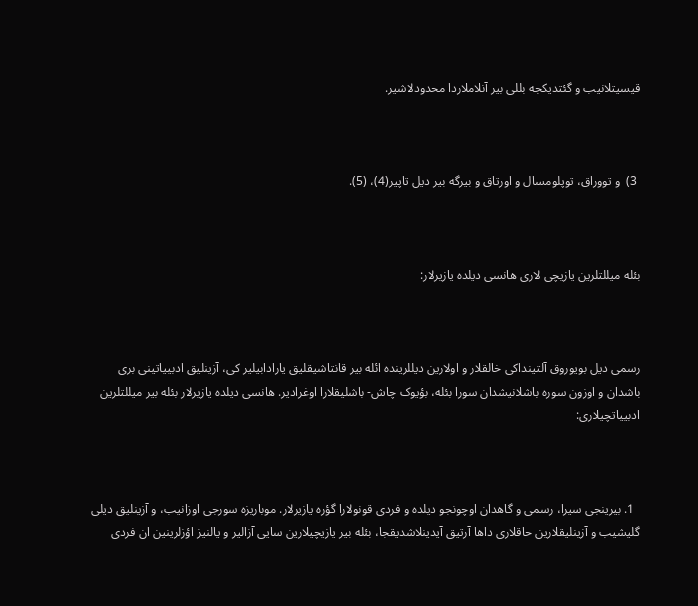قیسیتلانیب و گئتدیکجه بللی بیر آنلاملاردا محدودلاشیر.



 3)  و تووراق، توپلومسال و اورتاق و بیرگه بیر دیل تاپیر(4)، (5).



بئله میللتلرین یازیچی لاری هانسی دیلده یازیرلار:



رسمی دیل بویوروق آلتینداکی خالقلار و اولارین دیللرینده ائله بیر قانتاشیقلیق یارادابیلیر کی، آزینلیق ادبییاتینی بری باشدان و اوزون سوره باشلانیشدان سورا بئله، بؤیوک چاش- باشلیقلارا اوغرادیر. هانسی دیلده یازیرلار بئله بیر میللتلرین ادبییاتچیلاری:



  1. بیرینجی سیرا، رسمی و گاهدان اوچونجو دیلده و فردی قونولارا گؤره یازیرلار. موباریزه سورجی اوزانیب، و آزینلیق دیلی گلیشیب و آزینلیقلارین حاقلاری داها آرتیق آیدینلاشدیقجا، بئله بیر یازیچیلارین سایی آزالیر و یالنیز اؤزلرینین ان فردی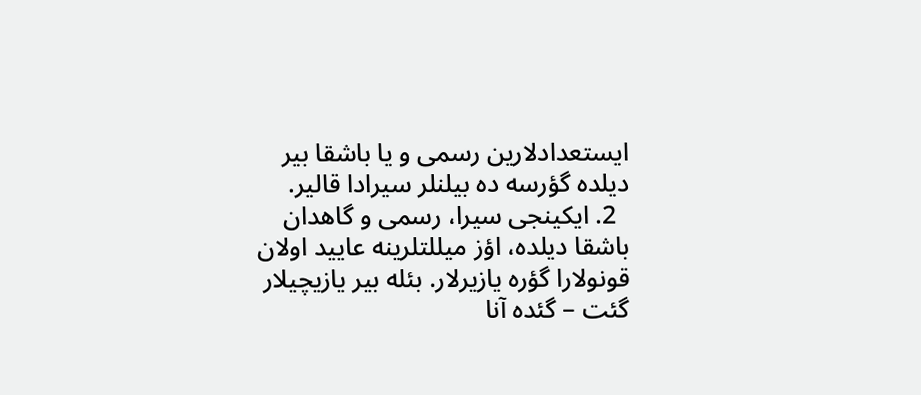ایستعدادلارین رسمی و یا باشقا بیر دیلده گؤرسه ده بیلنلر سیرادا قالیر.
  2. ایکینجی سیرا، رسمی و گاهدان باشقا دیلده، اؤز میللتلرینه عایید اولان قونولارا گؤره یازیرلار. بئله بیر یازیچیلار گئت – گئده آنا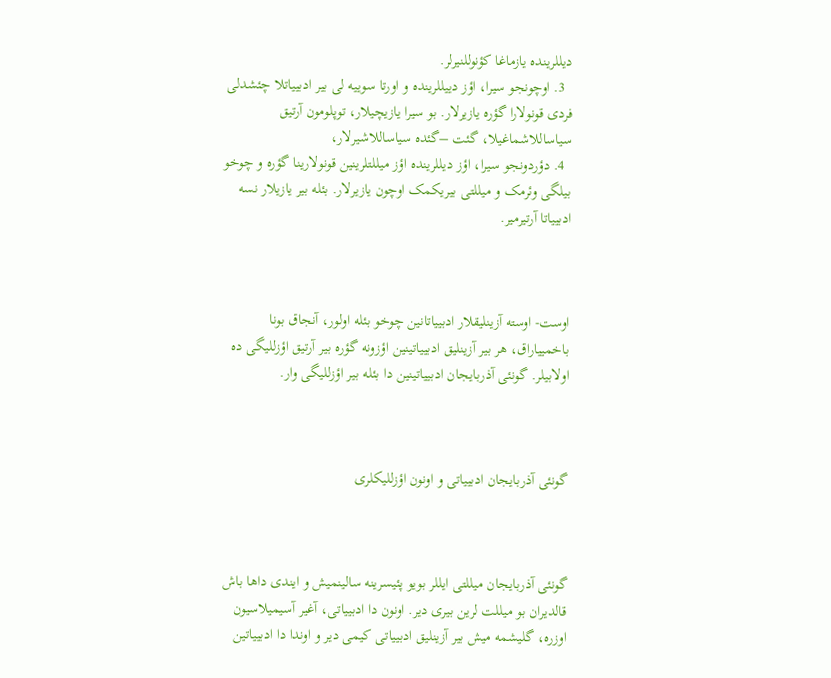دیللرینده یازماغا کؤنوللنیرلر.
  3. اوچونجو سیرا، اؤز دییللرینده و اورتا سوییه لی بیر ادبییاتلا چئشدلی فردی قونولارا گؤره یازیرلار. بو سیرا یازیچیلار، توپلومون آرتیق سیاساللاشماغیلا، گئت –گئده سیاساللاشیرلار،
  4. دؤردونجو سیرا، اؤز دیللرینده اؤز میللتلرینین قونولارینا گؤره و چوخو بیلگی وئرمک و میللتی بیریکمک اوچون یازیرلار. بئله بیر یازیلار نسه ادبییاتا آرتیرمیر.



اوست- اوسته آزینلیقلار ادبییاتانین چوخو بئله اولور، آنجاق بونا باخمییاراق، هر بیر آزینلیق ادبییاتینین اؤزونه گؤره بیر آرتیق اؤزللیگی ده اولابیلر. گونئی آذربایجان ادبییاتینین دا بئله بیر اؤزللیگی وار.



گونئی آذربایجان ادبییاتی و اونون اؤزللیکلری



گونئی آذربایجان میللتی ایللر بویو پئیسرینه سالینمیش و ایندی داها باش قالدیران بو میللت لرین بیری دیر. اونون دا ادبییاتی، آغیر آسیمیلاسیون اوزره، گلیشمه میش بیر آزینلیق ادبییاتی کیمی دیر و اوندا دا ادبییاتین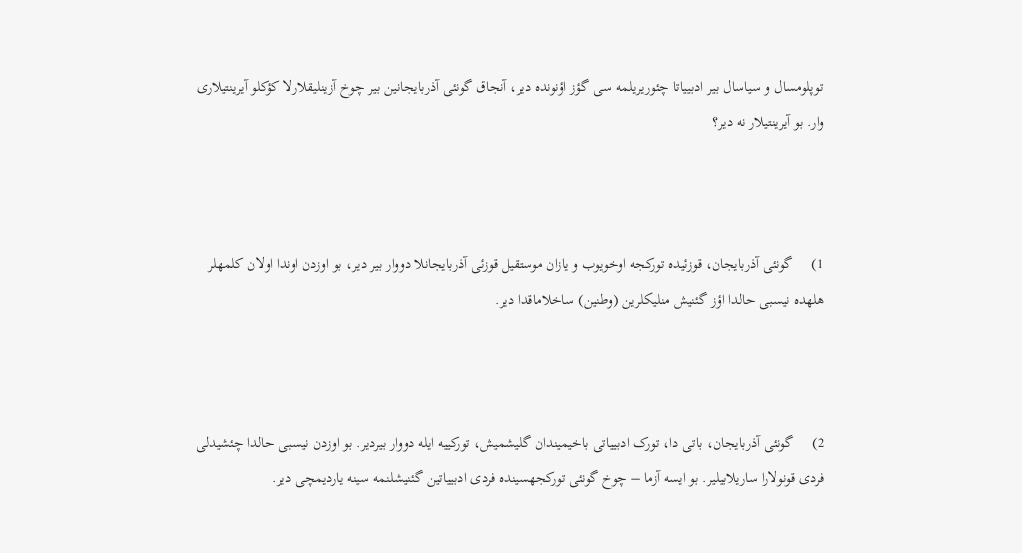توپلومسال و سیاسال بیر ادبییاتا چئوریریلمه سی گؤز اؤنونده دیر، آنجاق گونئی آذربایجانین بیر چوخ آزینلیقلارلا کؤکلو آیرینتیلاری وار. بو آیرینتیلار نه دیر؟



1)     گونئی آذربایجان، قوزئیده تورکجه اوخویوب و یازان موستقیل قوزئی آذربایجانلا دووار بیر دیر، بو اوزدن اوندا اولان کلمهلر هلهده نیسبی حالدا اؤز گئنیش منلیکلرین (وطنین) ساخلاماقدا دیر.



2)     گونئی آذربایجان، باتی دا، تورک ادبییاتی باخیمیندان گلیشمیش، تورکییه ایله دووار بیردیر. بو اوزدن نیسبی حالدا چئشیدلی فردی قونولارا ساریلابیلیر. بو ایسه آزما – چوخ گونئی تورکجهسینده فردی ادبییاتین گئنیشلنمه سینه یاردیمچی دیر.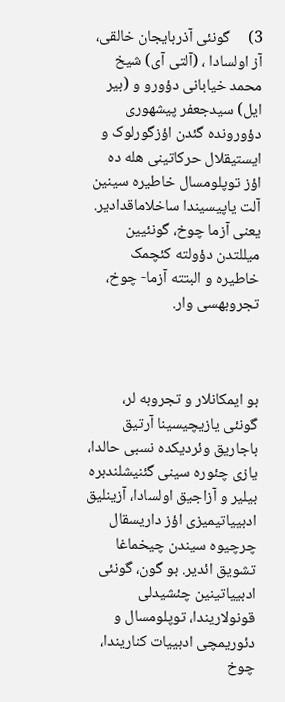3)     گونئی آذربایجان خالقی، آز اولسادا ، (آلتی آی) شیخ محمد خیابانی دؤورو و (بیر ایل) سیدجعفر پیشهوری دؤورونده گئدن اؤزگورلوک و ایستیقلال حرکاتینی هله ده اؤز توپلومسال خاطیره سینین آلت یاپیسیندا ساخلاماقدادیر. یعنی آزما چوخ، گونئیین میللتدن دؤولته کئچمک خاطیره و البتته آزما- چوخ، تجروبهسی وار.



بو ایمکانلار و تجروبه لر، گونئی یازیچیسینا آرتیق باجاریق وئردیکده نسبی حالدا، یازی چئوره سینی گئنیشلندبره بیلیر و آزاجیق اولسادا، آزینلیق ادبییاتیمیزی اؤز داریسقال چرچیوه سیندن چیخماغا تشویق ائدیر. بو گون، گونئی ادبییاتینین چئشیدلی قونولاریندا، توپلومسال و دئوریمچی ادبییات کناریندا، چوخ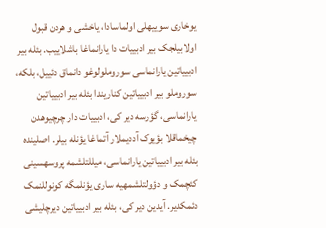یوخاری سوییهلی اولماسادا، یاخشی و هردن قبول اولابیلجک بیر ادبییات دا یارانماغا باشلاییب. بئله بیر ادبییاتین یارانماسی سوروملولوغو دانماق دئییل، بلکه، سوروملو بیر ادبییاتین کناریندا بئله بیر ادبییاتین یارانماسی، گؤرسه دیر کی، ادبییات دار چرچیوهدن چیخماقلا بؤیوک آددیملار آتماغا یؤنله بیلر. اصلینده بئله بیر ادبییاتین یارانماسی، میللتلشمه پروسهسینی کئچمک و دؤولتلشمهیه ساری یؤنلمگه کونوللنمک دئمکدیر. آیدین دیر کی، بئله بیر ادبییاتین دیرچلیشی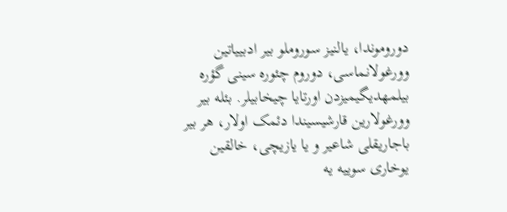دوروموندا، یالنیز سوروملو بیر ادبییاتین وورغولانماسی، دوروم چئوره سینی گؤره بیلمهدیگیمیزدن اورتایا چیخابیلر. بئله بیر وورغولارین قارشیسیندا دئمک اولار، هر بیر باجاریقلی شاعیر و یا یازیچی، خالقین یوخاری سوییه یه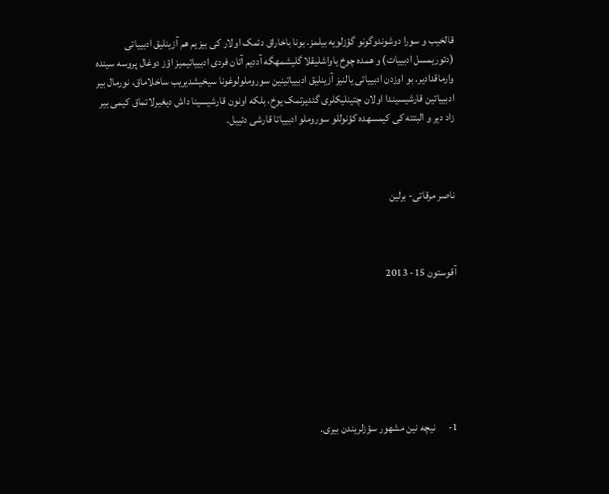قالخیب و سورا دوشوندوگونو گؤزلویه بیلمز. بونا باخاراق دئمک اولار کی بیزیم هم آزینلیق ادبییاتی (دئوریمسل ادبییات) و همده چوخ یاواشلیقلا گلیشمهگه آددیم آتان فردی ادبییاتیمیز اؤز دوغال پروسه سینده وارماقدادیر. بو اوزدن ادبییاتی یالنیز آزینلیق ادبییاتینین سوروملولوغونا سیخیشدیریب ساخلاماق، نورمال بیر ادبییاتین قارشیسیندا اولان چتینلیکلری گئدیرتمک یوخ، بلکه اونون قارشیسینا داش دیغیرلاتماق کیمی بیر زاد دیر و البتته کی کیمسهده کؤنوللو سوروملو ادبییاتا قارشی دئییل.



ناصر مرقاتی- برلین



آقوستون 15- 2013







1-      نیچه نین مشهور سؤزلریندن بیری.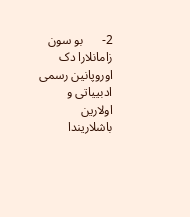2-      بو سون زامانلارا دک اوروپانین رسمی ادبییاتی و اولارین باشلاریندا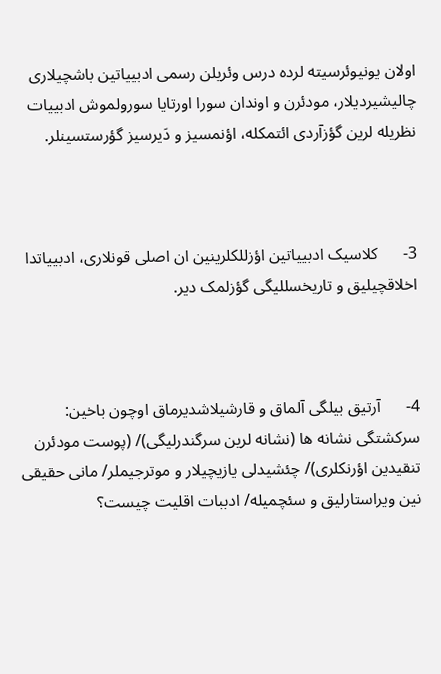اولان یونیوئرسیته لرده درس وئریلن رسمی ادبییاتین باشچیلاری چالیشیردیلار، مودئرن و اوندان سورا اورتایا سورولموش ادبییات نظریله لرین گؤزآردی ائتمکله، اؤنمسیز و دَیرسیز گؤرستسینلر.



3-      کلاسیک ادبییاتین اؤزللکلرینین ان اصلی قونلاری، ادبییاتدا اخلاقچیلیق و تاریخسللیگی گؤزلمک دیر.



4-      آرتیق بیلگی آلماق و قارشیلاشدیرماق اوچون باخین: سرکشتگی نشانه ها (نشانه لرین سرگندرلیگی)/ (پوست مودئرن تنقیدین اؤرنکلری)/ چئشیدلی یازیچیلار و موترجیملر/ مانی حقیقی نین ویراستارلیق و سئچمیله/ ادببات اقلیت چیست؟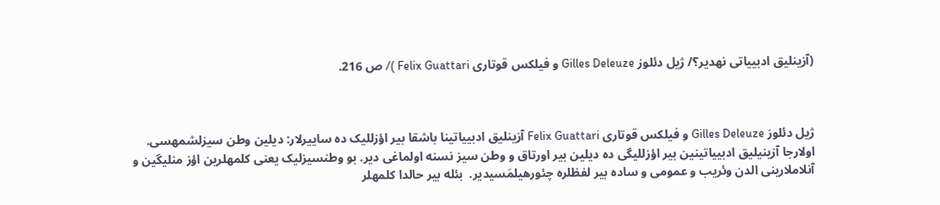(آزینلیق ادبییاتی نهدیر؟/ ژیل دئلوز Gilles Deleuze و فیلکس قوتاری Felix Guattari )/ ص 216.



ژیل دئلوز Gilles Deleuze و فیلکس قوتاری Felix Guattari آزینلیق ادبییاتینا باشقا بیر اؤزللیک ده ساییرلار: دیلین وطن سیزلشمهسی. اولارجا آزینیلیق ادبییاتینین بیر اؤزللیگی ده دیلین بیر اورتاق و وطن سیز نسنه اولماغی دیر. بو وطنسیزلیک یعنی کلمهلرین اؤز منلیگین و آنلاملارینی الدن وئریب و عمومی و ساده بیر لفظلره چئورهیلمَسیدیر.  بئله بیر حالدا کلمهلر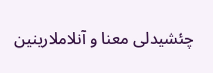چئشیدلی معنا و آنلاملارینین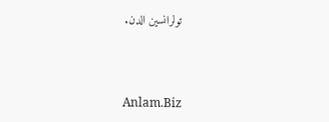تولرانسین الدن.



Anlam.Biz